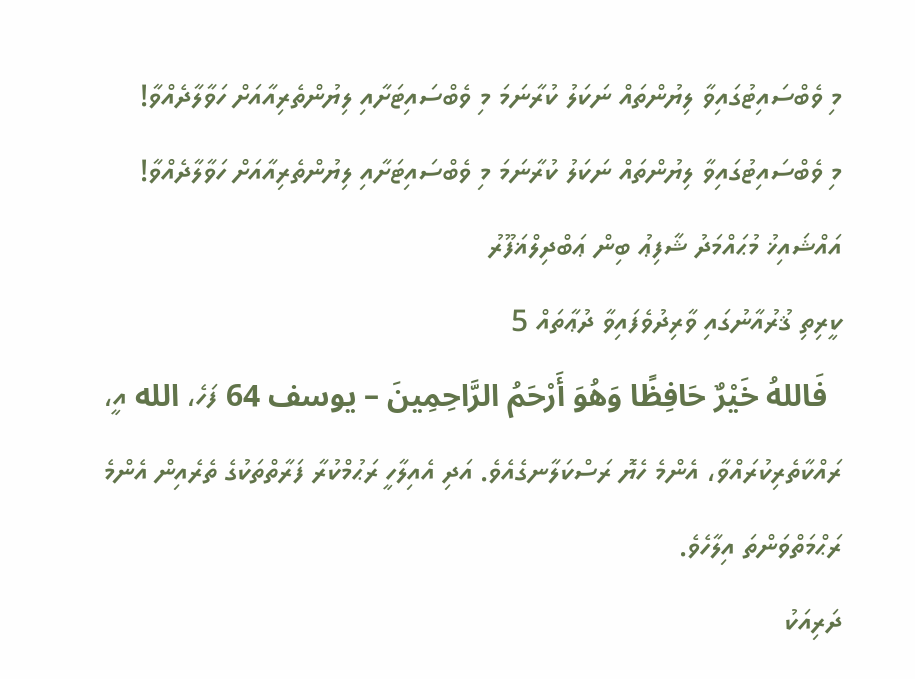މި ވެބްސައިޓުގައިވާ ލިޔުންތައް ނަކަލު ކުރާނަމަ މި ވެބްސައިޓަށާއި ލިޔުންތެރިއާއަށް ހަވާލާދެއްވާ!
މި ވެބްސައިޓުގައިވާ ލިޔުންތައް ނަކަލު ކުރާނަމަ މި ވެބްސައިޓަށާއި ލިޔުންތެރިއާއަށް ހަވާލާދެއްވާ!
އައްޝައިޚު މުޙައްމަދު ޝާފިޢު ބިން ޢަބްދިލްޣަފޫރު
ކީރިތި ޤުރުއާނުގައި ވާރިދުވެފައިވާ ދުޢާތައް 5
  فَاللهُ خَيْرٌ حَافِظًا وَهُوَ أَرْحَمُ الرَّاحِمِينَ – يوسف 64 ފަހެ، الله އީ، ރައްކާތެރިކުރައްވާ، އެންމެ ހެޔޮ ރަސްކަލާނގެއެވެ. އަދި އެއިލާހީ ރަޙުމްކުރާ ފަރާތްތަކުގެ ތެރެއިން އެންމެ ރަޙްމަތްވަންތަ އިލާހެވެ.
ދަރިއަކު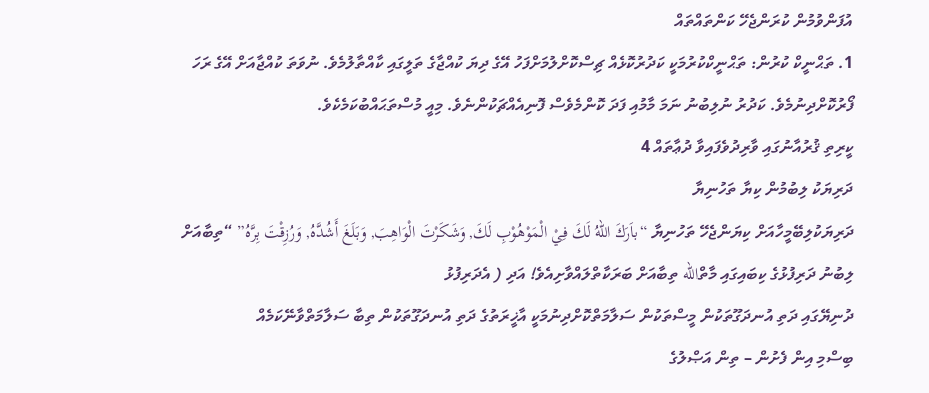އުފަންވުމުން ކުރަންޖެހޭ ކަންތައްތައް
1. ތަޙްނީކް ކުރުން: ތަޙްނީކްކުރުމަކީ ކަދުރުކޮޅެއް ޗިސްކޮށްލުމަށްފަހު އޭގެ ދިޔަ ކުއްޖާގެ ތަލީގައި ކާއްތާލުމެވެ. ނުވަތަ ކުއްޖާއަށް އޭގެ ރަހަ ފޯރުކޮށްދިނުމެވެ. ކަދުރު ނުލިބުނު ނަމަ މާމުއި ފަދަ ކޮންމެވެސް ފޮނިއެއްޗަކުންނެވެ. މިއީ މުސްތަޙައްބުކަމެކެވެ.
ކީރިތި ޤުރުއާނުގައި ވާރިދުވެފައިވާ ދުޢާތައް 4
ދަރިޔަކު ލިބުމުން ކިޔާ ތަހުނިޔާ
ދަރިޔަކުލިބޭމީހާއަށް ކިޔަންޖެހޭ ތަހުނިޔާ “باَرَكَ اللهُ لَكَ فِيْ الْمَوْهُوْبِ لَكَ, وَشَكَرْتَ الْوَاهِبَ, وَبَلَغَ أَشُدَّهُ, وَرُزِقْتَ بِرَّهُ” “ތިބާއަށް ލިބުނު ދަރިފުޅުގެ ކިބައިގައި މާތްالله ތިބާއަށް ބަރަކާތްލައްވާށިއެވެ! އަދި ( އެދަރިފުޅު
ދުނިޔޭގައި ދަތި އުނދަގޫތަކުން މީސްތަކުން ސަލާމަތްކޮށްދިނުމަކީ އާޚީރަތުގެ ދަތި އުނދަގޫތަކުން ތިބާ ސަލާމަތްވާނޭކަމެއް
ބިސްމި އިން ފެށުން – ތިން އަޞްލުގެ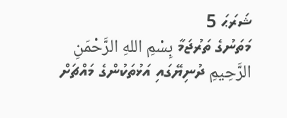ޝަރަޙަ 5
މަތަނުގެ ތަރުޖަމާ بِسْمِ اللهِ الرَّحْمَنِ الرَّحِيمِ ދުނިޔޭގައި އަޅުތަކުންގެ މައްޗަށް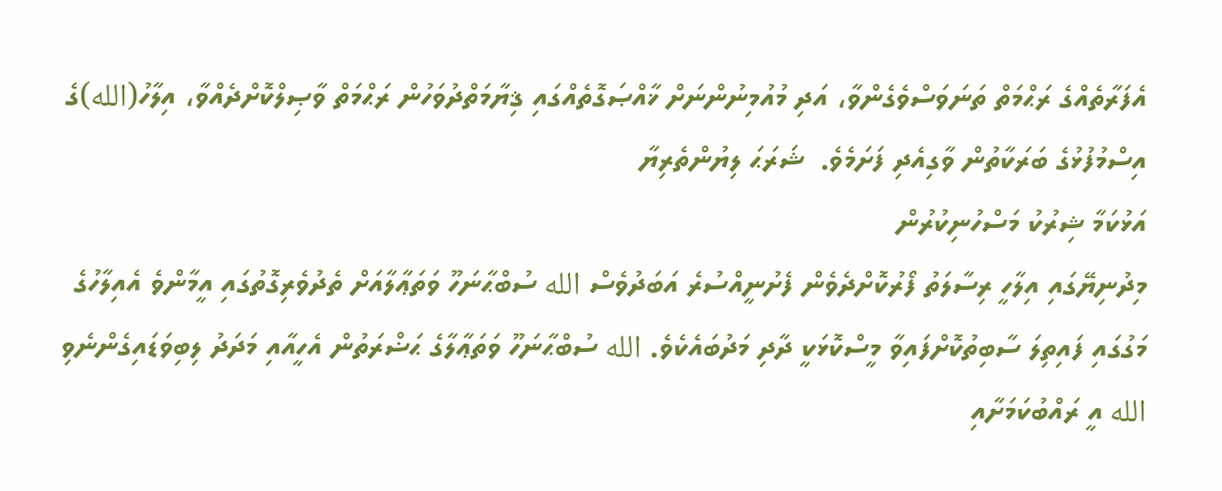އެފަރާތެއްގެ ރަޙްމަތް ތަނަވަސްވެގެންވާ، އަދި މުއުމިނުންނަށް ޚާއްޞަގޮތެއްގައި ޤިޔާމަތްދުވަހުން ރަޙްމަތް ވާޞިލްކޮށްދެއްވާ، އިލާހު(الله)ގެ އިސްމުފުޅުގެ ބަރަކާތުން ވާގިއެދި ފަށަމެވެ.  ޝަރަޙަ ލިޔުންތެރިޔާ
އަޅުކަމާ ޝިރުކު މަސްހުނިކުރުން
މިދުނިޔޭގައި އިލާހީ ރިސާލަތު ފޯރުކޮށްދެވެން ފެށުނީއްސުރެ އަބަދުވެސް الله ސުބްޙާނަހޫ ވަތަޢާލާއަށް ތެދުވެރިގޮތުގައި އީމާންވެ އެއިލާހުގެ މަގުގައި ފައިތިލަ ސާބިތުކޮށްފައިވާ މީސްކޮޅަކީ ދާދި މަދުބައެކެވެ. الله ސުބްޙާނަހޫ ވަތަޢާލާގެ ޙަޟްރަތުން އެހީއާއި މަދަދު ލިބިވަޑައިގެންނެވި
الله އީ ރައްބުކަމަށާއި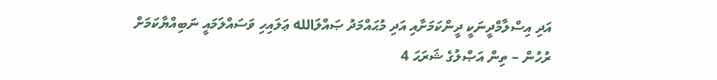އަދި އިސްލާމްދީނަކީ ދީންކަމަށާއި އަދި މުޙައްމަދު ޞައްލަالله ޢަލައިހި ވަސައްލަމައީ ނަބިއްޔާކަމަށް ރުހުން – ތިން އަޞްލުގެ ޝަރަޙަ 4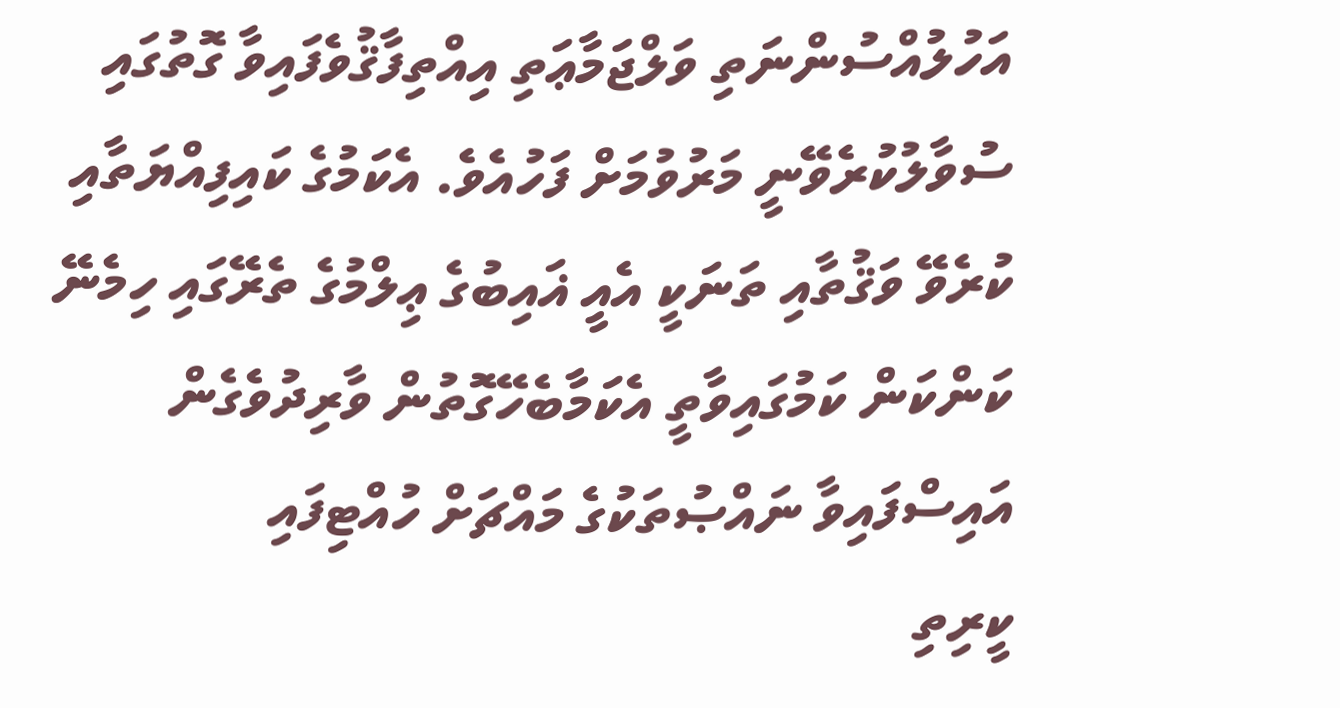އަހުލުއްސުންނަތި ވަލްޖަމާޢަތި އިއްތިފާޤުވެފައިވާ ގޮތުގައި ސުވާލުކުރެވޭނީ މަރުވުމަށް ފަހުއެވެ. އެކަމުގެ ކައިފިއްޔަތާއި ކުރެވޭ ވަޤުތާއި ތަނަކީ އެއީ ޣައިބުގެ ޢިލްމުގެ ތެރޭގައި ހިމެނޭ ކަންކަން ކަމުގައިވާތީ އެކަމާބެހޭގޮތުން ވާރިދުވެގެން އައިސްފައިވާ ނައްޞުތަކުގެ މައްޗަށް ހުއްޓިފައި
ކީރިތި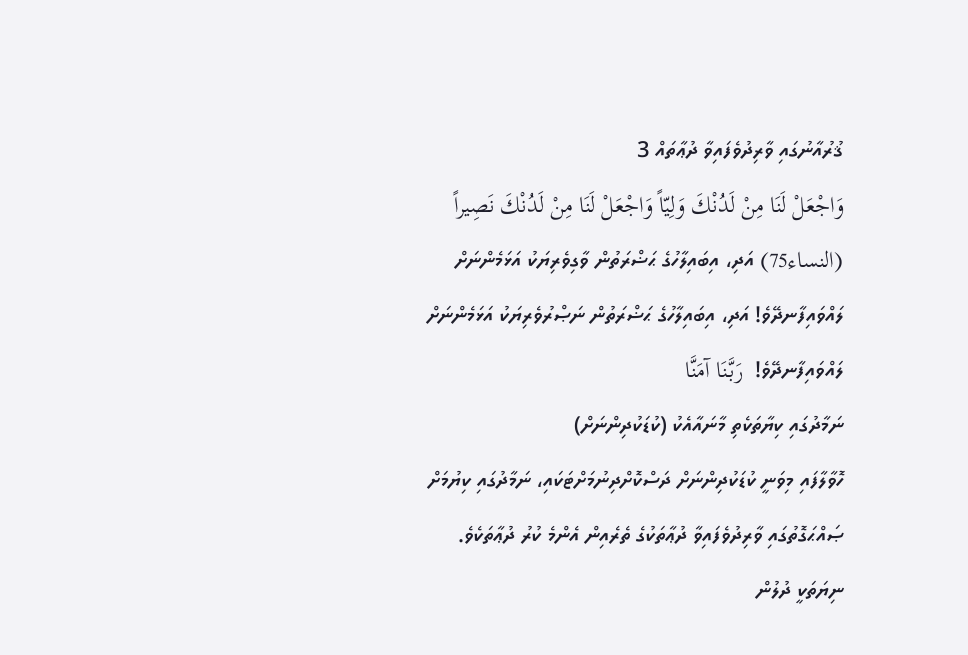ޤުރުއާނުގައި ވާރިދުވެފައިވާ ދުޢާތައް 3
وَاجْعَلْ لَنَا مِنْ لَدُنْكَ وَلِيّاً وَاجْعَلْ لَنَا مِنْ لَدُنْكَ نَصِيراً   (النساء75) އަދި، އިބައިލާހުގެ ޙަޟްރަތުން ވާގިވެރިޔަކު އަޅަމެންނަށް ލައްވައިފާނދޭވެ! އަދި، އިބައިލާހުގެ ޙަޟްރަތުން ނަޞްރުވެރިޔަކު އަޅަމެންނަށް ލައްވައިފާނދޭވެ!  رَبَّنَا آمَنَّا
ނަމާދުގައި ކިޔާތަކެތި މާނައާއެކު (ކުޑަކުދިންނަށް)
ހޮވާލާފައި މިވަނީ ކުޑަކުދިންނަށް ދަސްކޮށްދިނުމަށްޓަކައި، ނަމާދުގައި ކިޔުމަށް ޞައްޙަގޮތުގައި ވާރިދުވެފައިވާ ދުޢާތަކުގެ ތެރެއިން އެންމެ ކުރު ދުޢާތަކެވެ. ނިޔަތަކީ ދުލުން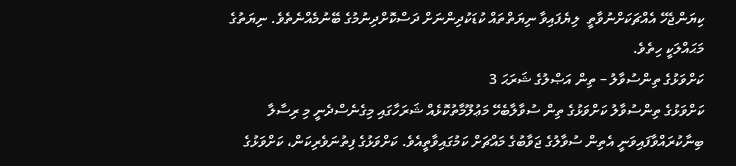ކިޔަންޖެހޭ އެއްޗަކަށްނުވާތީ  ލިޔެފައިވާ ނިޔަތްތައް ކުޑަކުދިންނަށް ދަސްކޮށްދިނުމުގެ ބޭނުމެއްނެތެވެ. ނިޔަތުގެ މަޙައްލަކީ ހިތެވެ.
ކަށްވަޅުގެ ތިންސުވާލު – ތިން އަޞްލުގެ ޝަރަޙަ 3
ކަށްވަޅުގެ ތިންސުވާލު ކަށްވަޅުގެ ތިން ސުވާލާބެހޭ މަޢުލޫމާތުކޮޅެއް ޝަރަހާގައި މިގެނެސްދެނީ މި ރިސާލާ ބިނާކުރައްވާފައިވަނީ އެތިން ސުވާލުގެ ޖަވާބުގެ މައްޗަށް ކަމުގައިވާތީއެވެ. ކަށްވަޅުގެ ފިތުނަވެރިކަން، ކަށްވަޅުގެ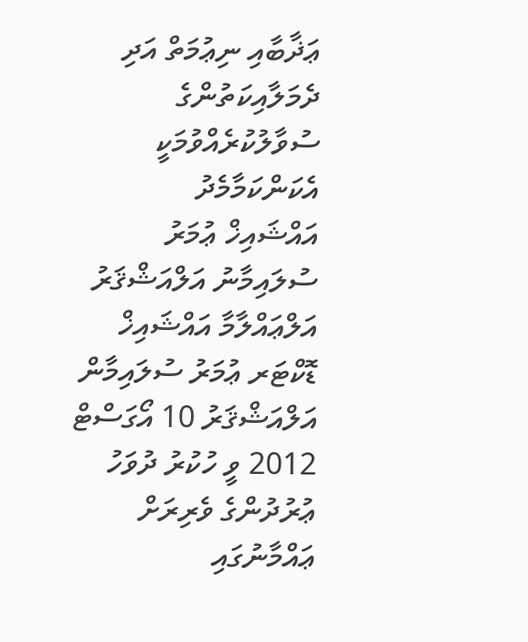ޢަޛާބާއި ނިޢުމަތް އަދި ދެމަލާއިކަތުންގެ ސުވާލުކުރެއްވުމަކީ އެކަންކަމާމެދު
އައްޝައިޚް ޢުމަރު ސުލައިމާނު އަލްއަޝްޤަރު
އަލްޢައްލާމާ އައްޝައިޚް ޑޮކްޓަރ ޢުމަރު ސުލައިމާން އަލްއަޝްޤަރު 10 އޯގަސްޓް 2012 ވީ ހުކުރު ދުވަހު ޢުރުދުންގެ ވެރިރަށް ޢައްމާނުގައި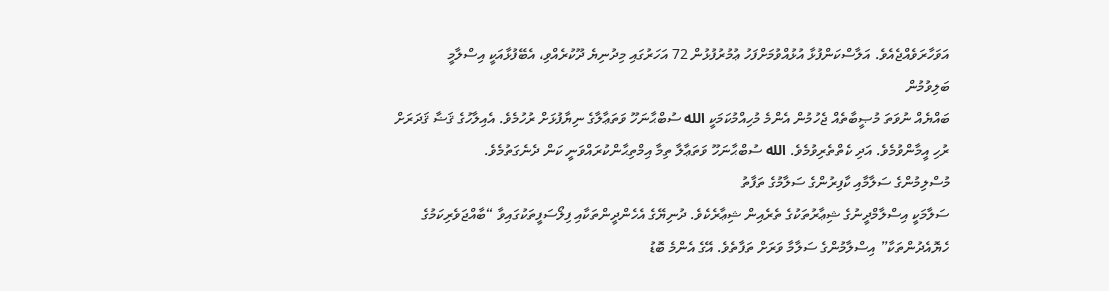އަވަހާރަވެއްޖެއެވެ. އަލާސްކަންފުޅާ އުޅުއްވުމަށްފަހު ޢުމުރުފުޅުން 72 އަހަރުގައި މިދުނިޔެ ދޫކުރެއްވި، އެބޭފުޅާއަކީ އިސްލާމީ
ބަލިވުމުން
ބައްޔެއް ނުވަތަ މުޞީބާތެއް ޖެހުމުން އެންމެ މުހިއްމުކަމަކީ الله ސުބްޙާނަހޫ ވަތަޢާލާގެ ނިޔާފުޅަށް ރުހުމެވެ. އެއިލާހުގެ ޤަޟާ ޤަދަރަށް ރުހި އީމާންވުމެވެ. އަދި ކެތްތެރިވުމެވެ. الله ސުބްޙާނަހޫ ވަތަޢާލާ ތިމާ އިމްތިޙާންކުރައްވަނީ ކަން ދެނެގަތުމެވެ.
މުސްލިމުންގެ ސަލާމާއި ކާފިރުންގެ ސަލާމުގެ ތަފާތު
ސަލާމަކީ އިސްލާމްދީނުގެ ޝިޢާރުތަކުގެ ތެރެއިން ޝިޢާރެކެވެ. ދުނިޔޭގެ އެހެންދީންތަކާއި ފިލޯސަފީތަކުގައިވާ “ބާއްޖަވެރިކަމުގެ ހެޔޮއެދުންތަކާ” އިސްލާމުންގެ ސަލާމާ ވަރަށް ތަފާތެވެ. އޭގެ އެންމެ ބޮޑު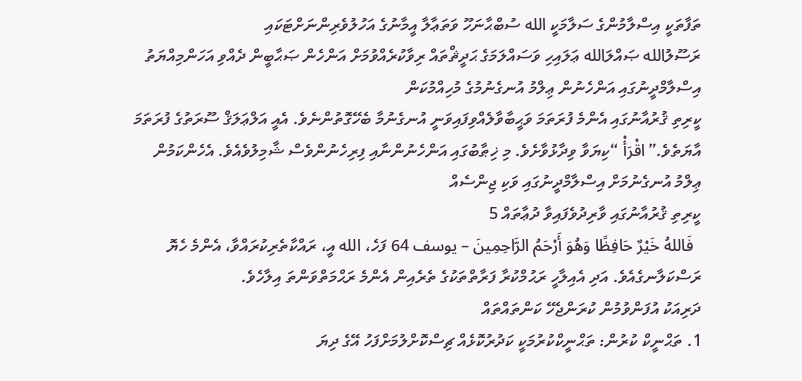ތަފާތަކީ އިސްލާމުންގެ ސަލާމަކީ الله ސުބްޙާނަހޫ ވަތަޢާލާ އީމާނުގެ އަހުލުވެރިންނަށްޓަކައި
ރަސޫލުالله ޞައްލަالله ޢަލައިހި ވަސައްލަމަގެ ޙަދީޘްތައް ރިވާކުރެއްވުމަށް އަންހެން ޞަޙާބީން ދެއްވި އަހަންމިއްޔަތު
އިސްލާމްދީނުގައި އަންހެނުން ޢިލްމު އުނގެނުމުގެ މުހިއްމުކަން
ކީރިތި ޤުރުއާނުގައި އެންމެ ފުރަތަމަ ވަޙީބާވާލެއްވިފައިވަނީ އުނގެނުމާ ބެހޭގޮތުންނެވެ. އެއީ އަލްޢަލަޤް ސޫރަތުގެ ފުރަތަމަ އާޔަތެވެ.”اقْرَأْ “ކިޔަވާ ވިދާޅުވާށެވެ. މި ޚިޠާބުގައި އަންހެނުންނާއި ފިރިހެނުންވެސް ޝާމިލުވެއެވެ. އެހެންކަމުން ޢިލްމު އުނގެނުމަށް އިސްލާމްދީނުގައި ވަކި ޖިންސެއް
ކީރިތި ޤުރުއާނުގައި ވާރިދުވެފައިވާ ދުޢާތައް 5
  فَاللهُ خَيْرٌ حَافِظًا وَهُوَ أَرْحَمُ الرَّاحِمِينَ – يوسف 64 ފަހެ، الله އީ، ރައްކާތެރިކުރައްވާ، އެންމެ ހެޔޮ ރަސްކަލާނގެއެވެ. އަދި އެއިލާހީ ރަޙުމްކުރާ ފަރާތްތަކުގެ ތެރެއިން އެންމެ ރަޙްމަތްވަންތަ އިލާހެވެ.
ދަރިއަކު އުފަންވުމުން ކުރަންޖެހޭ ކަންތައްތައް
1. ތަޙްނީކް ކުރުން: ތަޙްނީކްކުރުމަކީ ކަދުރުކޮޅެއް ޗިސްކޮށްލުމަށްފަހު އޭގެ ދިޔަ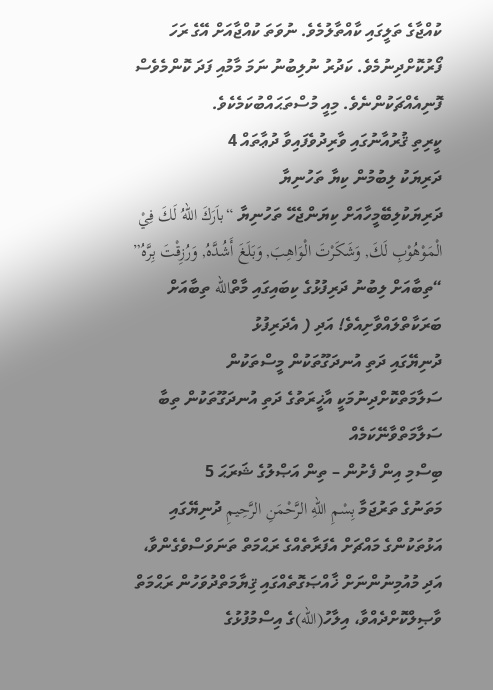ކުއްޖާގެ ތަލީގައި ކާއްތާލުމެވެ. ނުވަތަ ކުއްޖާއަށް އޭގެ ރަހަ ފޯރުކޮށްދިނުމެވެ. ކަދުރު ނުލިބުނު ނަމަ މާމުއި ފަދަ ކޮންމެވެސް ފޮނިއެއްޗަކުންނެވެ. މިއީ މުސްތަޙައްބުކަމެކެވެ.
ކީރިތި ޤުރުއާނުގައި ވާރިދުވެފައިވާ ދުޢާތައް 4
ދަރިޔަކު ލިބުމުން ކިޔާ ތަހުނިޔާ
ދަރިޔަކުލިބޭމީހާއަށް ކިޔަންޖެހޭ ތަހުނިޔާ “باَرَكَ اللهُ لَكَ فِيْ الْمَوْهُوْبِ لَكَ, وَشَكَرْتَ الْوَاهِبَ, وَبَلَغَ أَشُدَّهُ, وَرُزِقْتَ بِرَّهُ” “ތިބާއަށް ލިބުނު ދަރިފުޅުގެ ކިބައިގައި މާތްالله ތިބާއަށް ބަރަކާތްލައްވާށިއެވެ! އަދި ( އެދަރިފުޅު
ދުނިޔޭގައި ދަތި އުނދަގޫތަކުން މީސްތަކުން ސަލާމަތްކޮށްދިނުމަކީ އާޚީރަތުގެ ދަތި އުނދަގޫތަކުން ތިބާ ސަލާމަތްވާނޭކަމެއް
ބިސްމި އިން ފެށުން – ތިން އަޞްލުގެ ޝަރަޙަ 5
މަތަނުގެ ތަރުޖަމާ بِسْمِ اللهِ الرَّحْمَنِ الرَّحِيمِ ދުނިޔޭގައި އަޅުތަކުންގެ މައްޗަށް އެފަރާތެއްގެ ރަޙްމަތް ތަނަވަސްވެގެންވާ، އަދި މުއުމިނުންނަށް ޚާއްޞަގޮތެއްގައި ޤިޔާމަތްދުވަހުން ރަޙްމަތް ވާޞިލްކޮށްދެއްވާ، އިލާހު(الله)ގެ އިސްމުފުޅުގެ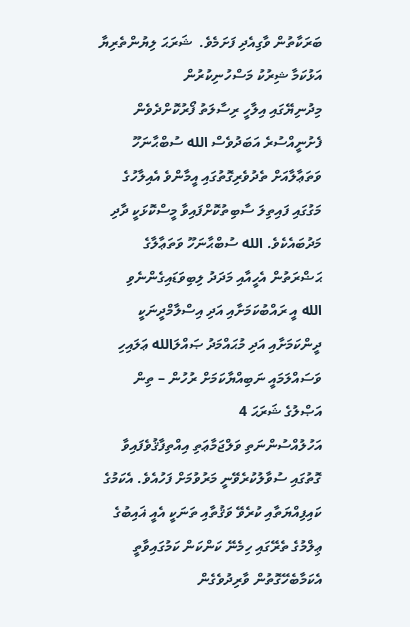ބަރަކާތުން ވާގިއެދި ފަށަމެވެ.  ޝަރަޙަ ލިޔުންތެރިޔާ
އަޅުކަމާ ޝިރުކު މަސްހުނިކުރުން
މިދުނިޔޭގައި އިލާހީ ރިސާލަތު ފޯރުކޮށްދެވެން ފެށުނީއްސުރެ އަބަދުވެސް الله ސުބްޙާނަހޫ ވަތަޢާލާއަށް ތެދުވެރިގޮތުގައި އީމާންވެ އެއިލާހުގެ މަގުގައި ފައިތިލަ ސާބިތުކޮށްފައިވާ މީސްކޮޅަކީ ދާދި މަދުބައެކެވެ. الله ސުބްޙާނަހޫ ވަތަޢާލާގެ ޙަޟްރަތުން އެހީއާއި މަދަދު ލިބިވަޑައިގެންނެވި
الله އީ ރައްބުކަމަށާއި އަދި އިސްލާމްދީނަކީ ދީންކަމަށާއި އަދި މުޙައްމަދު ޞައްލަالله ޢަލައިހި ވަސައްލަމައީ ނަބިއްޔާކަމަށް ރުހުން – ތިން އަޞްލުގެ ޝަރަޙަ 4
އަހުލުއްސުންނަތި ވަލްޖަމާޢަތި އިއްތިފާޤުވެފައިވާ ގޮތުގައި ސުވާލުކުރެވޭނީ މަރުވުމަށް ފަހުއެވެ. އެކަމުގެ ކައިފިއްޔަތާއި ކުރެވޭ ވަޤުތާއި ތަނަކީ އެއީ ޣައިބުގެ ޢިލްމުގެ ތެރޭގައި ހިމެނޭ ކަންކަން ކަމުގައިވާތީ އެކަމާބެހޭގޮތުން ވާރިދުވެގެން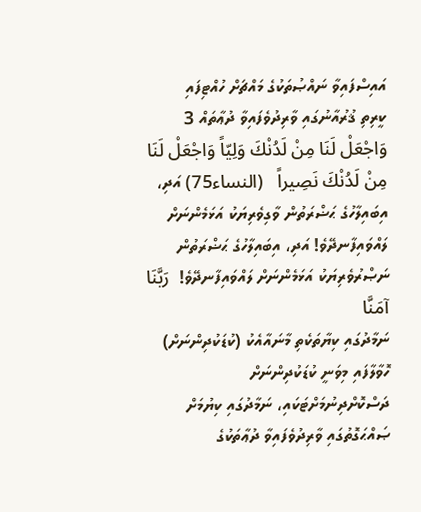އައިސްފައިވާ ނައްޞުތަކުގެ މައްޗަށް ހުއްޓިފައި
ކީރިތި ޤުރުއާނުގައި ވާރިދުވެފައިވާ ދުޢާތައް 3
وَاجْعَلْ لَنَا مِنْ لَدُنْكَ وَلِيّاً وَاجْعَلْ لَنَا مِنْ لَدُنْكَ نَصِيراً   (النساء75) އަދި، އިބައިލާހުގެ ޙަޟްރަތުން ވާގިވެރިޔަކު އަޅަމެންނަށް ލައްވައިފާނދޭވެ! އަދި، އިބައިލާހުގެ ޙަޟްރަތުން ނަޞްރުވެރިޔަކު އަޅަމެންނަށް ލައްވައިފާނދޭވެ!  رَبَّنَا آمَنَّا
ނަމާދުގައި ކިޔާތަކެތި މާނައާއެކު (ކުޑަކުދިންނަށް)
ހޮވާލާފައި މިވަނީ ކުޑަކުދިންނަށް ދަސްކޮށްދިނުމަށްޓަކައި، ނަމާދުގައި ކިޔުމަށް ޞައްޙަގޮތުގައި ވާރިދުވެފައިވާ ދުޢާތަކުގެ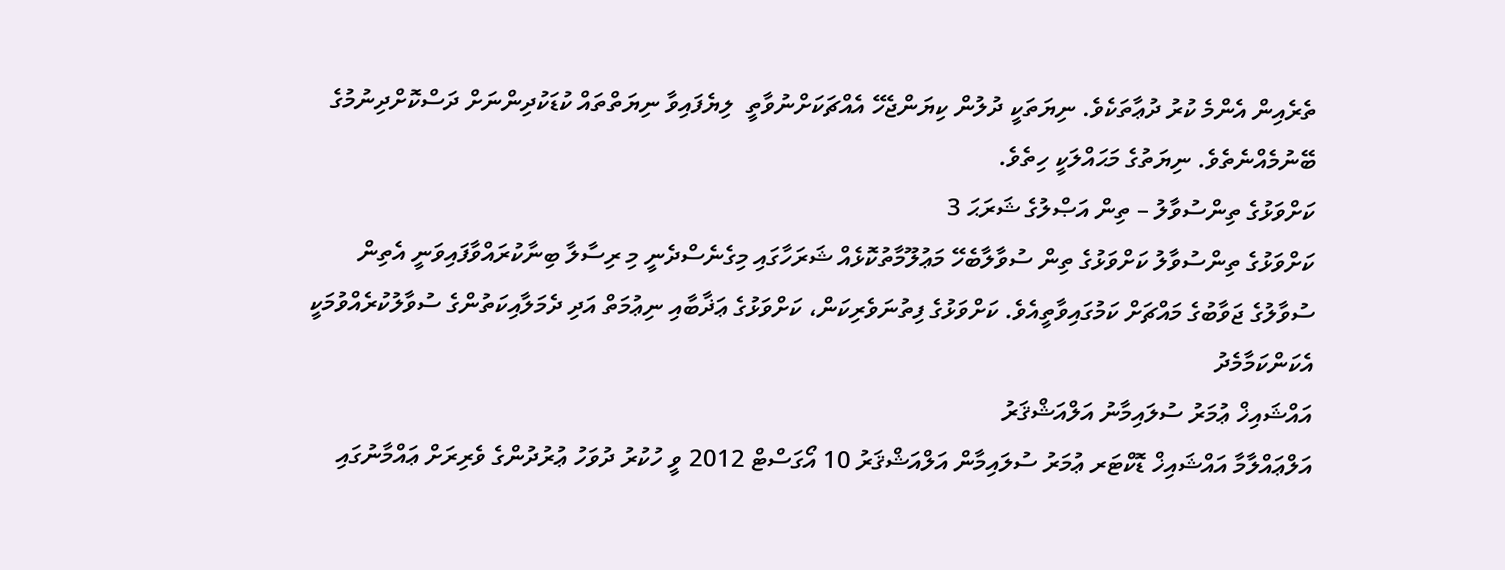ތެރެއިން އެންމެ ކުރު ދުޢާތަކެވެ. ނިޔަތަކީ ދުލުން ކިޔަންޖެހޭ އެއްޗަކަށްނުވާތީ  ލިޔެފައިވާ ނިޔަތްތައް ކުޑަކުދިންނަށް ދަސްކޮށްދިނުމުގެ ބޭނުމެއްނެތެވެ. ނިޔަތުގެ މަޙައްލަކީ ހިތެވެ.
ކަށްވަޅުގެ ތިންސުވާލު – ތިން އަޞްލުގެ ޝަރަޙަ 3
ކަށްވަޅުގެ ތިންސުވާލު ކަށްވަޅުގެ ތިން ސުވާލާބެހޭ މަޢުލޫމާތުކޮޅެއް ޝަރަހާގައި މިގެނެސްދެނީ މި ރިސާލާ ބިނާކުރައްވާފައިވަނީ އެތިން ސުވާލުގެ ޖަވާބުގެ މައްޗަށް ކަމުގައިވާތީއެވެ. ކަށްވަޅުގެ ފިތުނަވެރިކަން، ކަށްވަޅުގެ ޢަޛާބާއި ނިޢުމަތް އަދި ދެމަލާއިކަތުންގެ ސުވާލުކުރެއްވުމަކީ އެކަންކަމާމެދު
އައްޝައިޚް ޢުމަރު ސުލައިމާނު އަލްއަޝްޤަރު
އަލްޢައްލާމާ އައްޝައިޚް ޑޮކްޓަރ ޢުމަރު ސުލައިމާން އަލްއަޝްޤަރު 10 އޯގަސްޓް 2012 ވީ ހުކުރު ދުވަހު ޢުރުދުންގެ ވެރިރަށް ޢައްމާނުގައި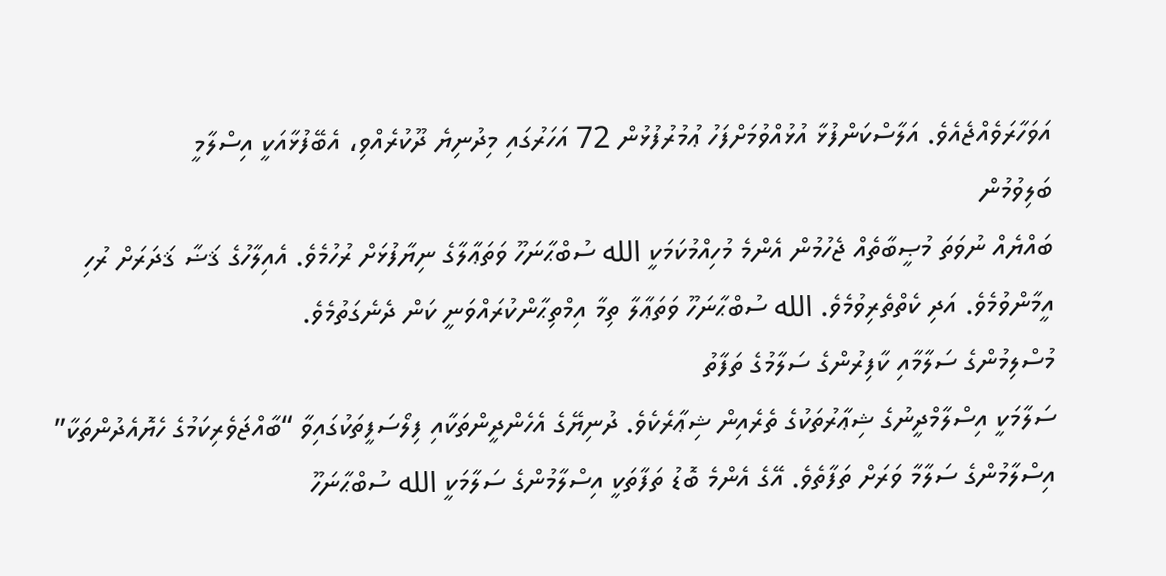އަވަހާރަވެއްޖެއެވެ. އަލާސްކަންފުޅާ އުޅުއްވުމަށްފަހު ޢުމުރުފުޅުން 72 އަހަރުގައި މިދުނިޔެ ދޫކުރެއްވި، އެބޭފުޅާއަކީ އިސްލާމީ
ބަލިވުމުން
ބައްޔެއް ނުވަތަ މުޞީބާތެއް ޖެހުމުން އެންމެ މުހިއްމުކަމަކީ الله ސުބްޙާނަހޫ ވަތަޢާލާގެ ނިޔާފުޅަށް ރުހުމެވެ. އެއިލާހުގެ ޤަޟާ ޤަދަރަށް ރުހި އީމާންވުމެވެ. އަދި ކެތްތެރިވުމެވެ. الله ސުބްޙާނަހޫ ވަތަޢާލާ ތިމާ އިމްތިޙާންކުރައްވަނީ ކަން ދެނެގަތުމެވެ.
މުސްލިމުންގެ ސަލާމާއި ކާފިރުންގެ ސަލާމުގެ ތަފާތު
ސަލާމަކީ އިސްލާމްދީނުގެ ޝިޢާރުތަކުގެ ތެރެއިން ޝިޢާރެކެވެ. ދުނިޔޭގެ އެހެންދީންތަކާއި ފިލޯސަފީތަކުގައިވާ “ބާއްޖަވެރިކަމުގެ ހެޔޮއެދުންތަކާ” އިސްލާމުންގެ ސަލާމާ ވަރަށް ތަފާތެވެ. އޭގެ އެންމެ ބޮޑު ތަފާތަކީ އިސްލާމުންގެ ސަލާމަކީ الله ސުބްޙާނަހޫ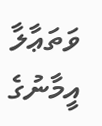ވަތަޢާލާ އީމާނުގެ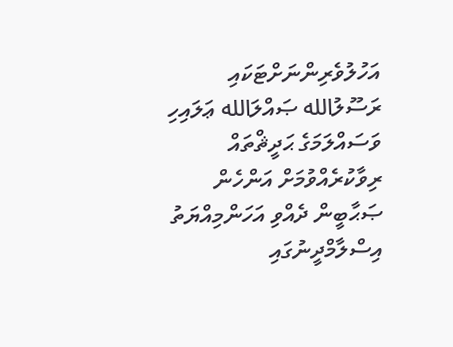އަހުލުވެރިންނަށްޓަކައި
ރަސޫލުالله ޞައްލަالله ޢަލައިހި ވަސައްލަމަގެ ޙަދީޘްތައް ރިވާކުރެއްވުމަށް އަންހެން ޞަޙާބީން ދެއްވި އަހަންމިއްޔަތު
އިސްލާމްދީނުގައި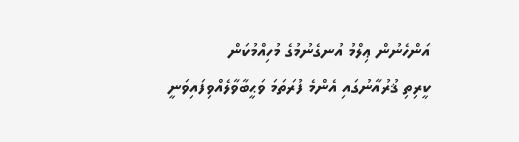އަންހެނުން ޢިލްމު އުނގެނުމުގެ މުހިއްމުކަން
ކީރިތި ޤުރުއާނުގައި އެންމެ ފުރަތަމަ ވަޙީބާވާލެއްވިފައިވަނީ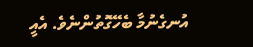އުނގެނުމާ ބެހޭގޮތުންނެވެ. އެއީ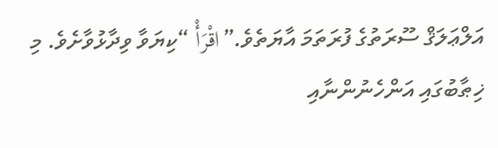އަލްޢަލަޤް ސޫރަތުގެ ފުރަތަމަ އާޔަތެވެ.”اقْرَأْ “ކިޔަވާ ވިދާޅުވާށެވެ. މި ޚިޠާބުގައި އަންހެނުންނާއި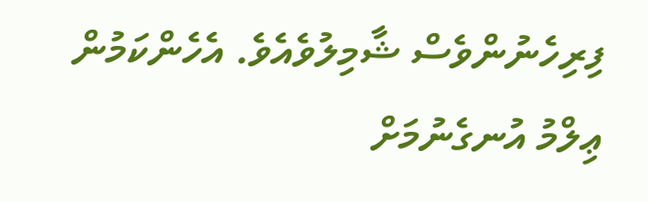ފިރިހެނުންވެސް ޝާމިލުވެއެވެ. އެހެންކަމުން ޢިލްމު އުނގެނުމަށް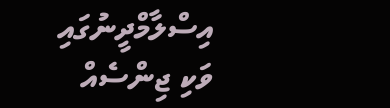އިސްލާމްދީނުގައި ވަކި ޖިންސެއް